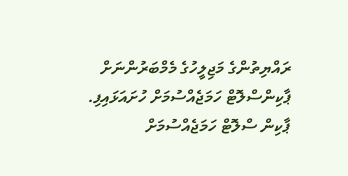ރައްޔިތުންގެ މަޖިލީހުގެ މެމްބަރުންނަށް ޕާކިންސްލޮޓް ހަމަޖެއްސުމަށް ހުށައަޅައިފި. ޕާކިން ސްލޮޓް ހަމަޖެއްސުމަށް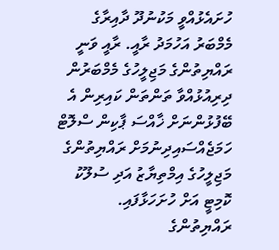ހުށައެޅުއްވީ މަކުނުދޫ ދާއިރާގެ މެމްބަރު އަހުމަދު ރާއީ. ރާއީ ވަނީ ރައްޔިތުންގެ މަޖިލީހުގެ މެމްބަރުން ދިރިއުޅުއްވާ ތަންތަން ކައިރިން އެ ބޭފުޅުންނަށް ޚާއްސަ ޕާކިން ސްލޮޓް ހަމަޖެއްސައިދިނުމަށް ރައްޔިތުންގެ މަޖިލީހުގެ އިމްތިޔާޒު އަދި ސުލޫކު ކޮމިޓީ އަށް ހުށަހަޅާފައި.
ރައްޔިތުންގެ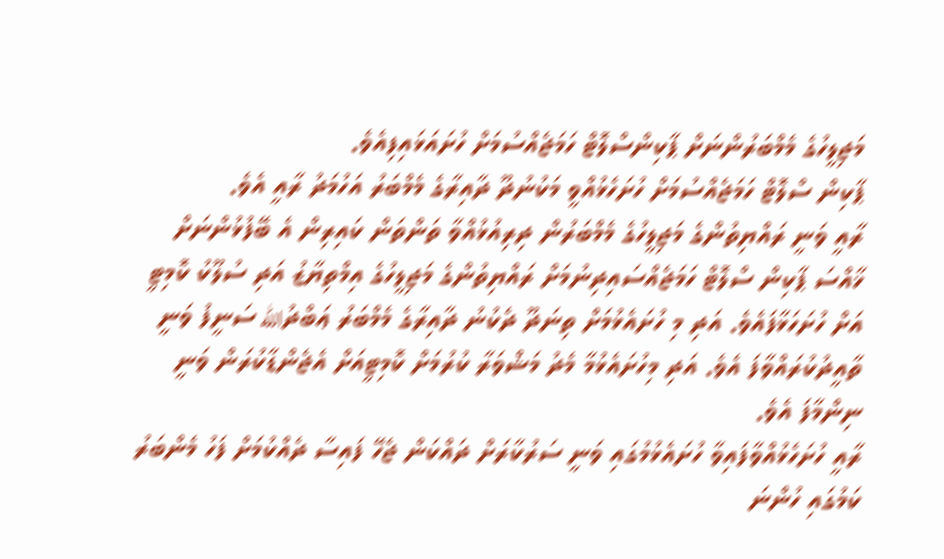މަޖިލީހުގެ މެމްބަރުންނަށް ޕާކިންސްލޮޓް ހަމަޖެއްސުމަށް ހުށައަޅައިފިއެވެ.
ޕާކިން ސްލޮޓް ހަމަޖެއްސުމަށް ހުށަހެޅުއްވީ މަކުނުދޫ ދާއިރާގެ މެމްބަރު އަހުމަދު ރާއީ އެވެ.
ރާއީ ވަނީ ރައްޔިތުންގެ މަޖިލީހުގެ މެމްބަރުން ދިރިއުޅުއްވާ ތަންތަން ކައިރިން އެ ބޭފުޅުންނަށް ޚާއްސަ ޕާކިން ސްލޮޓް ހަމަޖެއްސައިދިނުމަށް ރައްޔިތުންގެ މަޖިލީހުގެ އިމްތިޔާޒު އަދި ސުލޫކު ކޮމިޓީ އަށް ހުށަހަޅާފައެވެ. އަދި މި ހުށައެޅުމަށް ތިނަދޫ ދެކުނު ދާއިރާގެ މެމްބަރު ޢަބްދުالله ސަނީފު ވަނީ ތާއީދުކުރައްވާފަ އެވެ. އަދި މިހުށައެޅުމާ މެދު މަޝްވަރާ ކުރުމަށް ކޮމިޓީއަށް އެޖެންޑާކުރަން ވަނީ ނިންމާފަ އެވެ.
ރާއީ ހުށަހެޅުއްވާފައިވާ ހުށައެޅުމުގައި ވަނީ ސަރުކާރަށް ދައްކަން ޖެހޭ ފައިސާ ދެއްކުމަށް ފަހު މެންބަރު ކަމުގައި ހުންނަ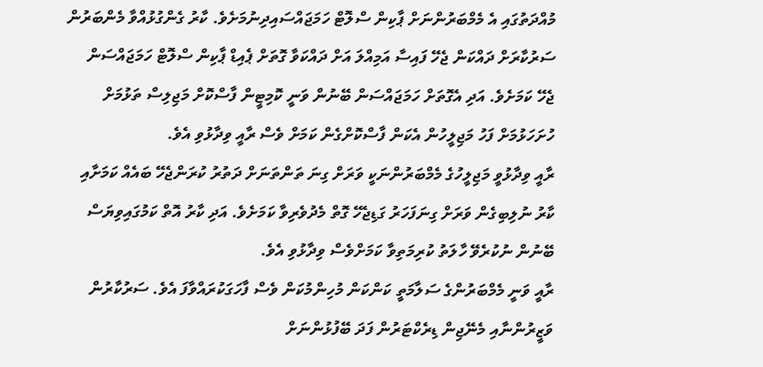މުއްދަތުގައި އެ މެމްބަރުންނަށް ޕާކިން ސްލޮޓް ހަމަޖައްސައިދިނުމަށެވެ. ކާރު ގެންގުޅުއްވާ މެންބަރުން ސަރުކާރަށް ދައްކަން ޖެހޭ ފައިސާ އަމިއްލަ އަށް ދައްކަވާ ގޮތަށް ޕެއިޑް ޕާކިން ސްލޮޓް ހަމަޖައްސަން ޖެހޭ ކަމަށެވެ. އަދި އެގޮތަށް ހަމަޖައްސަން ބޭނުން ވަނީ ކޮމިޓީން ފާސްކޮށް މަޖިލިސް ތަޅުމަށް ހުށަހަޅުމަށް ފަހު މަޖިލީހުން އެކަން ފާސްކޮށްގެން ކަމަށް ވެސް ރާއީ ވިދާޅުވި އެވެ.
ރާއީ ވިދާޅުވީ މަޖިލީހުގެ މެމްބަރުންނަކީ ވަރަށް ގިނަ ތަންތަނަށް ދަތުރު ކުރަންޖެހޭ ބައެއް ކަމަށާއި ކާރު ނުލިބިގެން ވަރަށް ގިނަފަހަރު ގަޑިޖެހޭ ގޮތް މެދުވެރިވާ ކަމަށެވެ. އަދި ކާރު އޮތް ކަމުގައިވިޔަސް ބޭނުން ނުކުރެވޭ ހާލަތު ކުރިމަތިވާ ކަމަށްވެސް ވިދާޅުވި އެވެ.
ރާއީ ވަނީ މެމްބަރުންގެ ސަލާމަތީ ކަންކަން މުހިންމުކަން ވެސް ފާހަގަކުރައްވާފަ އެވެ. ސަރުކާރުން ވަޒީރުންނާއި މެނޭޖިން ޑިރެކްޓަރުން ފަދަ ބޭފުޅުންނަށް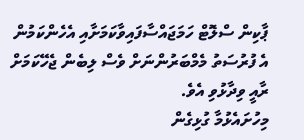ޕާކިން ސްލޮޓް ހަމަޖައްސާފައިވާކަމަށާއި އެހެންކަމުން އެ ފުރުސަތު މެމްބަރުންނަށް ވެސް ލިބެން ޖެހޭކަމަށް ރާއީ ވިދާޅުވި އެވެ.
މިހުށައެޅުމާ ގުޅިގެން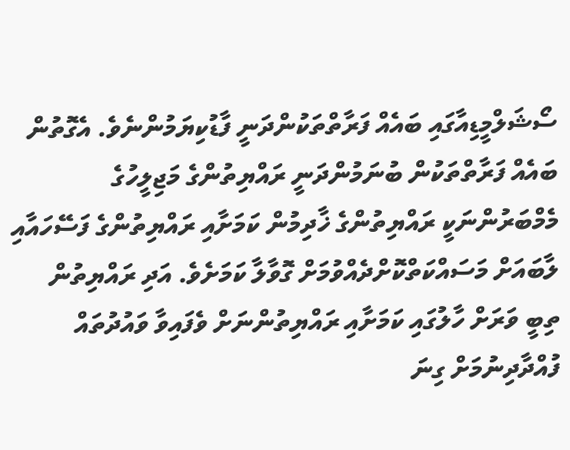ސޯޝަލްމީޑިއާގައި ބައެއް ފަރާތްތަކުންދަނީ ފާޑުކިޔަމުންނެވެ. އެގޮތުން ބައެއް ފަރާތްތަކުން ބުނަމުންދަނީ ރައްޔިތުންގެ މަޖިލީހުގެ މެމްބަރުންނަކީ ރައްޔިތުންގެ ޚާދިމުން ކަމަށާއި ރައްޔިތުންގެ ފަސޭހައާއި ލާބައަށް މަސައްކަތްކޮށްދެއްވުމަށް ގޮވާލާ ކަމަށެވެ. އަދި ރައްޔިތުން ތިބީ ވަރަށް ހާލުގައި ކަމަށާއި ރައްޔިތުންނަށް ވެފައިވާ ވައުދުތައް ފުއްދާދިނުމަށް ގިނަ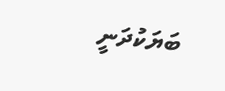ބަޔަކުދަނީ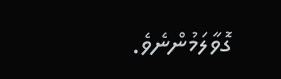ގޮވާލަމުންނެވެ.